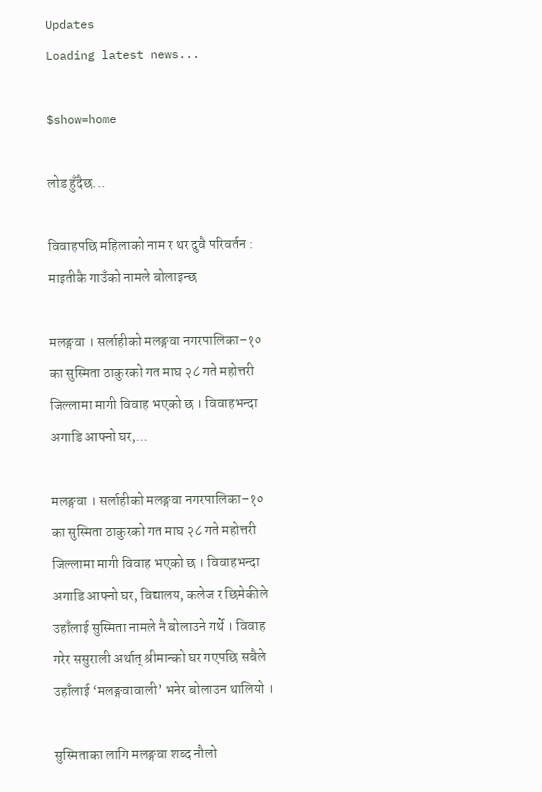Updates
Loading latest news...

$show=home

लोड हुँदैछ...

विवाहपछि महिलाको नाम र थर दुवै परिवर्तन : माइतीकै गाउँको नामले बोलाइन्छ

मलङ्गवा । सर्लाहीको मलङ्गवा नगरपालिका–१० का सुस्मिता ठाकुरको गत माघ २८ गते महोत्तरी जिल्लामा मागी विवाह भएको छ । विवाहभन्दा अगाडि आफ्नो घर,...

मलङ्गवा । सर्लाहीको मलङ्गवा नगरपालिका–१० का सुस्मिता ठाकुरको गत माघ २८ गते महोत्तरी जिल्लामा मागी विवाह भएको छ । विवाहभन्दा अगाडि आफ्नो घर, विद्यालय, कलेज र छिमेकीले उहाँलाई सुस्मिता नामले नै बोलाउने गर्थे । विवाह गरेर ससुराली अर्थात् श्रीमान्को घर गएपछि सबैले उहाँलाई ‘मलङ्गवावाली’ भनेर बोलाउन थालियो ।

सुस्मिताका लागि मलङ्गवा शब्द नौलो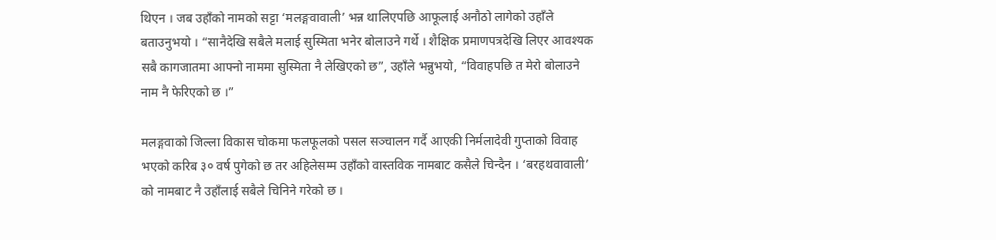थिएन । जब उहाँको नामको सट्टा ‘मलङ्गवावाली’ भन्न थालिएपछि आफूलाई अनौठो लागेको उहाँले बताउनुभयो । “सानैदेखि सबैले मलाई सुस्मिता भनेर बोलाउने गर्थे । शैक्षिक प्रमाणपत्रदेखि लिएर आवश्यक सबै कागजातमा आफ्नो नाममा सुस्मिता नै लेखिएको छ”, उहाँले भन्नुभयो, “विवाहपछि त मेरो बोलाउने नाम नै फेरिएको छ ।”

मलङ्गवाको जिल्ला विकास चोकमा फलफूलको पसल सञ्चालन गर्दै आएकी निर्मलादेवी गुप्ताको विवाह भएको करिब ३० वर्ष पुगेको छ तर अहिलेसम्म उहाँको वास्तविक नामबाट कसैले चिन्दैन । ‘बरहथवावाली’ को नामबाट नै उहाँलाई सबैले चिनिने गरेको छ ।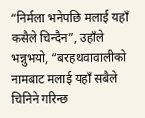“निर्मला भनेपछि मलाई यहाँ कसैले चिन्दैन”, उहाँले भन्नुभयो, “बरहथवावालीको नामबाट मलाई यहाँ सबैले चिनिने गरिन्छ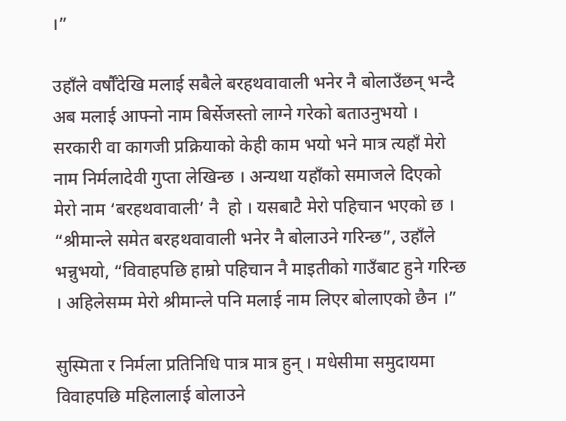।”

उहाँले वर्षौँदेखि मलाई सबैले बरहथवावाली भनेर नै बोलाउँछन् भन्दै अब मलाई आफ्नो नाम बिर्सेजस्तो लाग्ने गरेको बताउनुभयो । सरकारी वा कागजी प्रक्रियाको केही काम भयो भने मात्र त्यहाँ मेरो नाम निर्मलादेवी गुप्ता लेखिन्छ । अन्यथा यहाँको समाजले दिएको मेरो नाम ‘बरहथवावाली’ नै  हो । यसबाटै मेरो पहिचान भएको छ । “श्रीमान्ले समेत बरहथवावाली भनेर नै बोलाउने गरिन्छ”, उहाँले भन्नुभयो, “विवाहपछि हाम्रो पहिचान नै माइतीको गाउँबाट हुने गरिन्छ । अहिलेसम्म मेरो श्रीमान्ले पनि मलाई नाम लिएर बोलाएको छैन ।”

सुस्मिता र निर्मला प्रतिनिधि पात्र मात्र हुन् । मधेसीमा समुदायमा विवाहपछि महिलालाई बोलाउने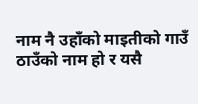नाम नै उहाँको माइतीको गाउँ ठाउँको नाम हो र यसै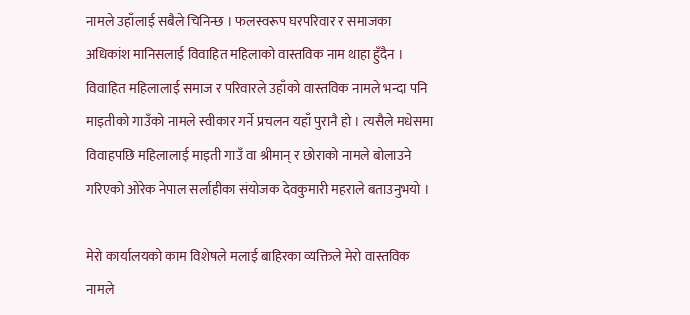नामले उहाँलाई सबैले चिनिन्छ । फलस्वरूप घरपरिवार र समाजका अधिकांश मानिसलाई विवाहित महिलाको वास्तविक नाम थाहा हुँदैन । विवाहित महिलालाई समाज र परिवारले उहाँको वास्तविक नामले भन्दा पनि माइतीको गाउँको नामले स्वीकार गर्ने प्रचलन यहाँ पुरानै हो । त्यसैले मधेसमा विवाहपछि महिलालाई माइती गाउँ वा श्रीमान् र छोराको नामले बोलाउने गरिएको ओरेक नेपाल सर्लाहीका संयोजक देवकुमारी महराले बताउनुभयो ।

मेरो कार्यालयको काम विशेषले मलाई बाहिरका व्यक्तिले मेरो वास्तविक नामले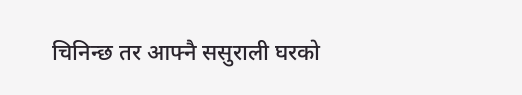चिनिन्छ तर आफ्नै ससुराली घरको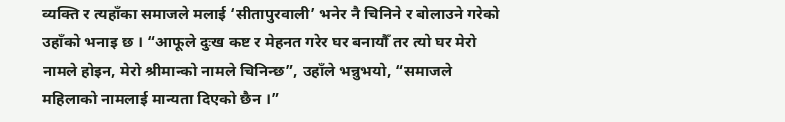व्यक्ति र त्यहाँका समाजले मलाई ‘सीतापुरवाली’ भनेर नै चिनिने र बोलाउने गरेको उहाँको भनाइ छ । “आफूले दुःख कष्ट र मेहनत गरेर घर बनायौँ तर त्यो घर मेरो नामले होइन, मेरो श्रीमान्को नामले चिनिन्छ”, उहाँले भन्नुभयो, “समाजले महिलाको नामलाई मान्यता दिएको छैन ।”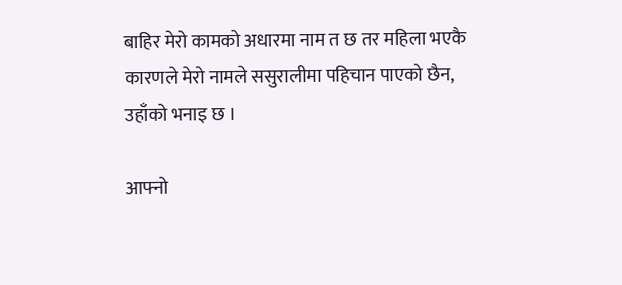बाहिर मेरो कामको अधारमा नाम त छ तर महिला भएकै कारणले मेरो नामले ससुरालीमा पहिचान पाएको छैन, उहाँको भनाइ छ ।

आफ्नो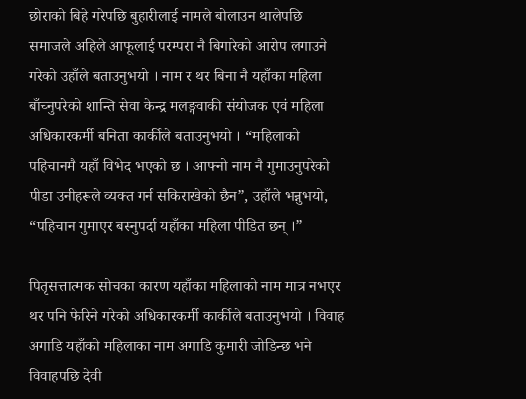छोराको बिहे गरेपछि बुहारीलाई नामले बोलाउन थालेपछि समाजले अहिले आफूलाई परम्परा नै बिगारेको आरोप लगाउने गरेको उहाँले बताउनुभयो । नाम र थर बिना नै यहाँका महिला बाँच्नुपरेको शान्ति सेवा केन्द्र मलङ्गवाकी संयोजक एवं महिला अधिकारकर्मी बनिता कार्कीले बताउनुभयो । “महिलाको पहिचानमै यहाँ विभेद भएको छ । आफ्नो नाम नै गुमाउनुपरेको पीडा उनीहरूले व्यक्त गर्न सकिराखेको छैन”, उहाँले भन्नुभयो, “पहिचान गुमाएर बस्नुपर्दा यहाँका महिला पीडित छन् ।”

पितृसत्तात्मक सोचका कारण यहाँका महिलाको नाम मात्र नभएर थर पनि फेरिने गरेको अधिकारकर्मी कार्कीले बताउनुभयो । विवाह अगाडि यहाँको महिलाका नाम अगाडि कुमारी जोडिन्छ भने विवाहपछि देवी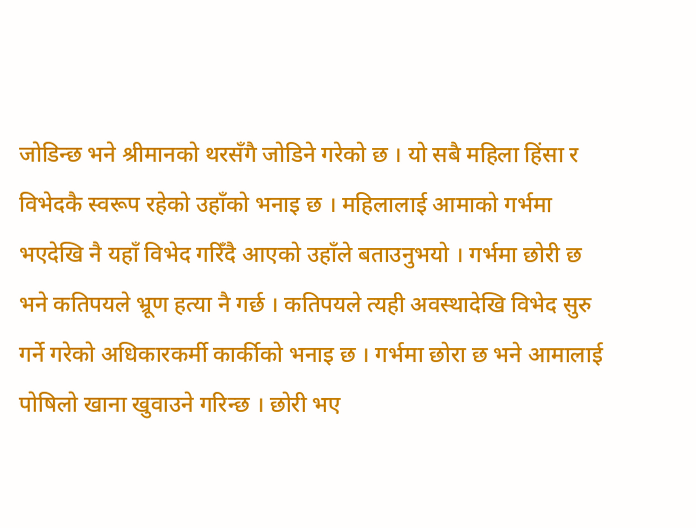जोडिन्छ भने श्रीमानको थरसँगै जोडिने गरेको छ । यो सबै महिला हिंसा र विभेदकै स्वरूप रहेको उहाँको भनाइ छ । महिलालाई आमाको गर्भमा भएदेखि नै यहाँ विभेद गरिँदै आएको उहाँले बताउनुभयो । गर्भमा छोरी छ भने कतिपयले भ्रूण हत्या नै गर्छ । कतिपयले त्यही अवस्थादेखि विभेद सुरु गर्ने गरेको अधिकारकर्मी कार्कीको भनाइ छ । गर्भमा छोरा छ भने आमालाई पोषिलो खाना खुवाउने गरिन्छ । छोरी भए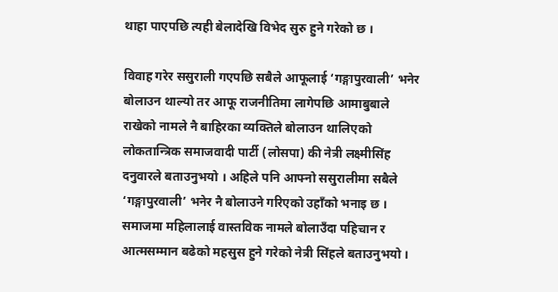थाहा पाएपछि त्यही बेलादेखि विभेद सुरु हुने गरेको छ ।

विवाह गरेर ससुराली गएपछि सबैले आफूलाई ‘गङ्गापुरवाली’ भनेर बोलाउन थाल्यो तर आफू राजनीतिमा लागेपछि आमाबुबाले राखेको नामले नै बाहिरका व्यक्तिले बोलाउन थालिएको लोकतान्त्रिक समाजवादी पार्टी (लोसपा) की नेत्री लक्ष्मीसिंह दनुवारले बताउनुभयो । अहिले पनि आफ्नो ससुरालीमा सबैले ‘गङ्गापुरवाली’ भनेर नै बोलाउने गरिएको उहाँको भनाइ छ । समाजमा महिलालाई वास्तविक नामले बोलाउँदा पहिचान र आत्मसम्मान बढेको महसुस हुने गरेको नेत्री सिंहले बताउनुभयो ।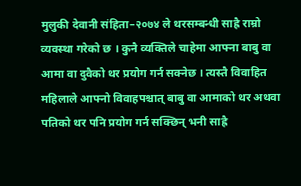मुलुकी देवानी संहिता–२०७४ ले थरसम्बन्धी साह्रै राम्रो व्यवस्था गरेको छ । कुनै व्यक्तिले चाहेमा आफ्ना बाबु वा आमा वा दुवैको थर प्रयोग गर्न सक्नेछ । त्यस्तै विवाहित महिलाले आफ्नो विवाहपश्चात् बाबु वा आमाको थर अथवा पतिको थर पनि प्रयोग गर्न सक्छिन् भनी साह्रै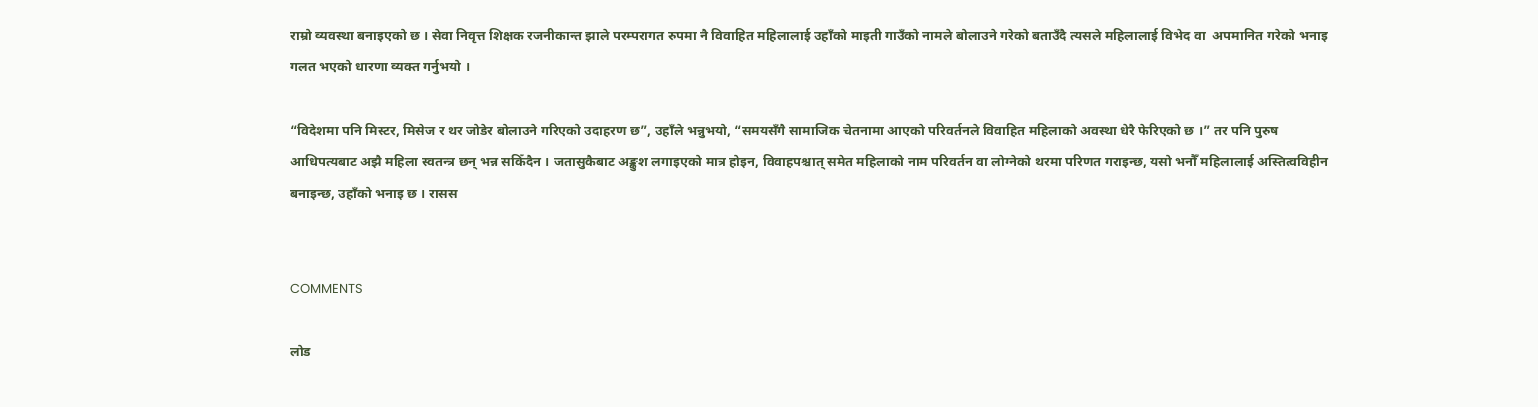राम्रो व्यवस्था बनाइएको छ । सेवा निवृत्त शिक्षक रजनीकान्त झाले परम्परागत रुपमा नै विवाहित महिलालाई उहाँको माइती गाउँको नामले बोलाउने गरेको बताउँदै त्यसले महिलालाई विभेद वा  अपमानित गरेको भनाइ गलत भएको धारणा व्यक्त गर्नुभयो ।

“विदेशमा पनि मिस्टर, मिसेज र थर जोडेर बोलाउने गरिएको उदाहरण छ”, उहाँले भन्नुभयो, “समयसँगै सामाजिक चेतनामा आएको परिवर्तनले विवाहित महिलाको अवस्था धेरै फेरिएको छ ।” तर पनि पुरुष आधिपत्यबाट अझै महिला स्वतन्त्र छन् भन्न सकिँदैन । जतासुकैबाट अङ्कुश लगाइएको मात्र होइन, विवाहपश्चात् समेत महिलाको नाम परिवर्तन वा लोग्नेको थरमा परिणत गराइन्छ, यसो भनौँ महिलालाई अस्तित्वविहीन बनाइन्छ, उहाँको भनाइ छ । रासस


COMMENTS

लोड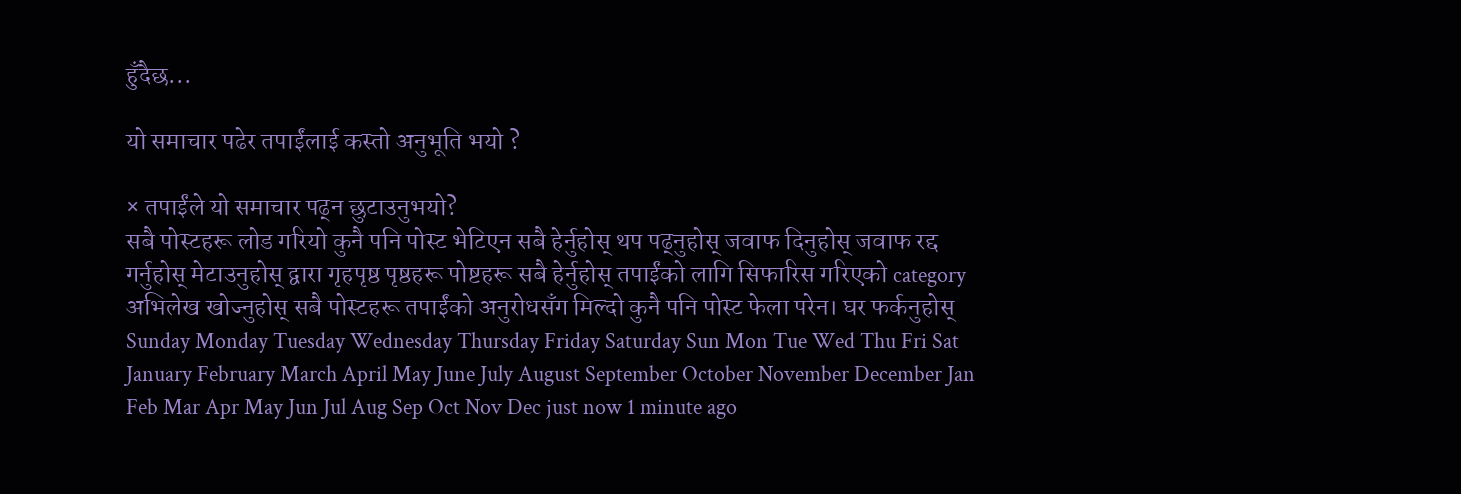हुँदैछ...

यो समाचार पढेर तपाईंलाई कस्तो अनुभूति भयो ?

× तपाईंले यो समाचार पढ्न छुटाउनुभयो?
सबै पोस्टहरू लोड गरियो कुनै पनि पोस्ट भेटिएन सबै हेर्नुहोस् थप पढ्नुहोस् जवाफ दिनुहोस् जवाफ रद्द गर्नुहोस् मेटाउनुहोस् द्वारा गृहपृष्ठ पृष्ठहरू पोष्टहरू सबै हेर्नुहोस् तपाईंको लागि सिफारिस गरिएको category अभिलेख खोज्नुहोस् सबै पोस्टहरू तपाईंको अनुरोधसँग मिल्दो कुनै पनि पोस्ट फेला परेन। घर फर्कनुहोस् Sunday Monday Tuesday Wednesday Thursday Friday Saturday Sun Mon Tue Wed Thu Fri Sat January February March April May June July August September October November December Jan Feb Mar Apr May Jun Jul Aug Sep Oct Nov Dec just now 1 minute ago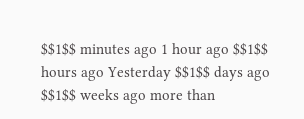$$1$$ minutes ago 1 hour ago $$1$$ hours ago Yesterday $$1$$ days ago $$1$$ weeks ago more than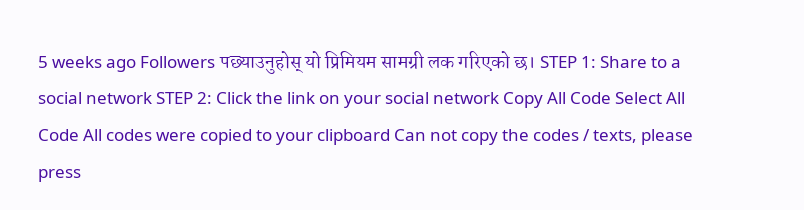5 weeks ago Followers पछ्याउनुहोस् यो प्रिमियम सामग्री लक गरिएको छ। STEP 1: Share to a social network STEP 2: Click the link on your social network Copy All Code Select All Code All codes were copied to your clipboard Can not copy the codes / texts, please press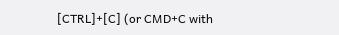[CTRL]+[C] (or CMD+C with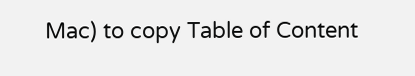Mac) to copy Table of Content